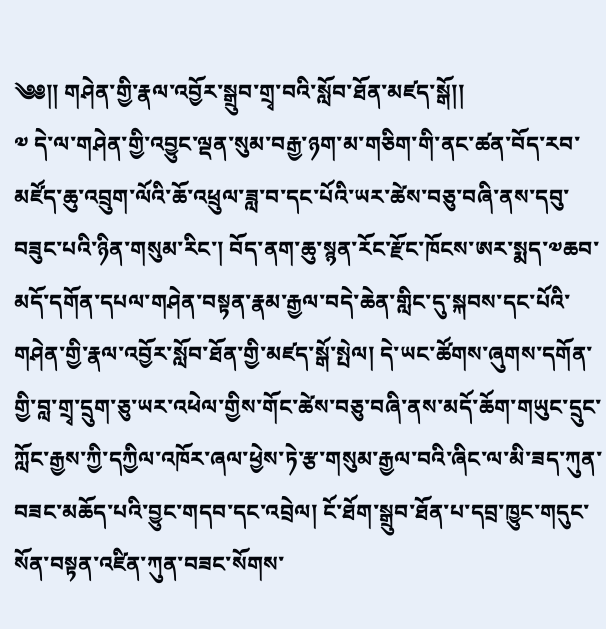༄༅།། གཤེན་གྱི་རྣལ་འབྱོར་སྒྲུབ་གྲྭ་བའི་སློབ་ཐོན་མཛད་སྒོ།།
༧ དེ་ལ་གཤེན་གྱི་འབྱུང་ལྡན་སུམ་བརྒྱ་ཉག་མ་གཅིག་གི་ནང་ཚན་བོད་རབ་མཛོད་ཆུ་འབྲུག་ལོའི་ཆོ་འཕྲུལ་ཟླ་བ་དང་པོའི་ཡར་ཚེས་བཅུ་བཞི་ནས་དབུ་བཟུང་པའི་ཉིན་གསུམ་རིང་། བོད་ནག་ཆུ་སྙན་རོང་རྫོང་ཁོངས་ཨར་སྨད་༧ཆབ་མདོ་དགོན་དཔལ་གཤེན་བསྟན་རྣམ་རྒྱལ་བདེ་ཆེན་གླིང་དུ་སྐབས་དང་པོའི་གཤེན་གྱི་རྣལ་འབྱོར་སློབ་ཐོན་གྱི་མཛད་སྒོ་སྤེལ། དེ་ཡང་ཚོགས་ཞུགས་དགོན་གྱི་བླ་གྲྭ་དྲུག་ཅུ་ཡར་འཕེལ་གྱིས་གོང་ཚེས་བཅུ་བཞི་ནས་མདོ་ཆོག་གཡུང་དྲུང་ཀློང་རྒྱས་ཀྱི་དཀྱིལ་འཁོར་ཞལ་ཕྱེས་ཏེ་རྩ་གསུམ་རྒྱལ་བའི་ཞིང་ལ་མི་ཟད་ཀུན་བཟང་མཆོད་པའི་བྱུང་གདབ་དང་འབྲེལ། ངོ་ཐོག་སྒྲུབ་ཐོན་པ་དབྲ་ཁྱུང་གདུང་སོན་བསྟན་འཛིན་ཀུན་བཟང་སོགས་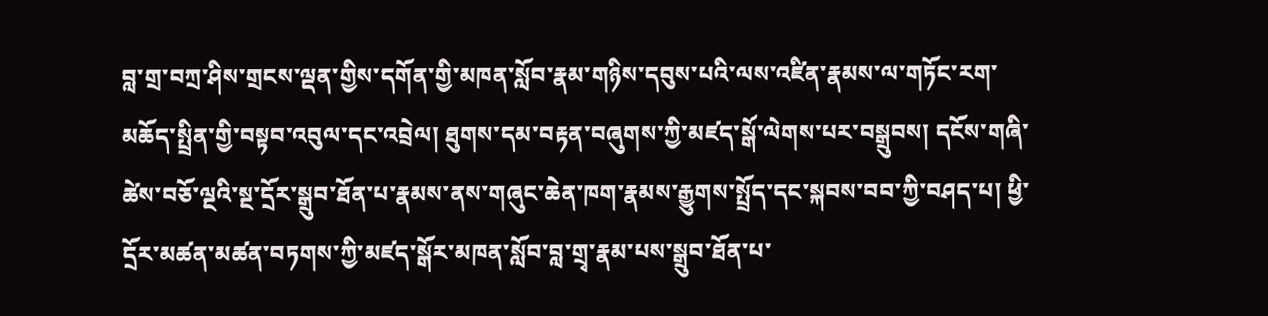བླ་གྲ་བཀྲ་ཤིས་གྲངས་ལྡན་གྱིས་དགོན་གྱི་མཁན་སློབ་རྣམ་གཉིས་དབུས་པའི་ལས་འཛིན་རྣམས་ལ་གཏོང་རག་མཆོད་སྤྲིན་གྱི་བསྟབ་འབུལ་དང་འབྲེལ། ཐུགས་དམ་བརྟན་བཞུགས་ཀྱི་མཛད་སྒོ་ལེགས་པར་བསྒྲུབས། དངོས་གཞི་ཚེས་བཅོ་ལྔའི་སྔ་དྲོར་སྒྲུབ་ཐོན་པ་རྣམས་ནས་གཞུང་ཆེན་ཁག་རྣམས་རྒྱུགས་སྤྲོད་དང་སྐབས་བབ་ཀྱི་བཤད་པ། ཕྱི་དྲོར་མཚན་མཚན་བཏགས་ཀྱི་མཛད་སྒོར་མཁན་སློབ་བླ་གྲྭ་རྣམ་པས་སྒྲུབ་ཐོན་པ་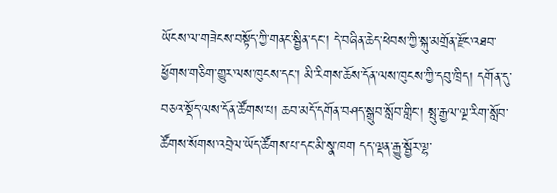ཡོངས་ལ་གཟེངས་བསྟོད་ཀྱི་གནང་སྦྱིན་དང་། དེ་བཞིན་ཆེད་ཕེབས་ཀྱི་སྐུ་མགྲོན་རྫོང་འཐབ་ཕྱོགས་གཅིག་གྱུར་ལས་ཁུངས་དང་། མི་རིགས་ཆོས་དོན་ལས་ཁུངས་ཀྱི་དབུ་ཁྲིད། དགོན་དུ་བཅའ་སྡོད་ལས་དོན་ཚོགས་པ། ཆབ་མདོ་དགོན་བཤད་སྒྲུབ་སློབ་གླིང་། སྤུ་རྒྱལ་ལྔ་རིག་སློབ་ཚོགས་སོགས་འབྲེལ་ཡོད་ཚོགས་པ་དང་མི་སྣ་ཁག དད་ལྡན་རྒྱུ་སྦྱོར་ལྷ་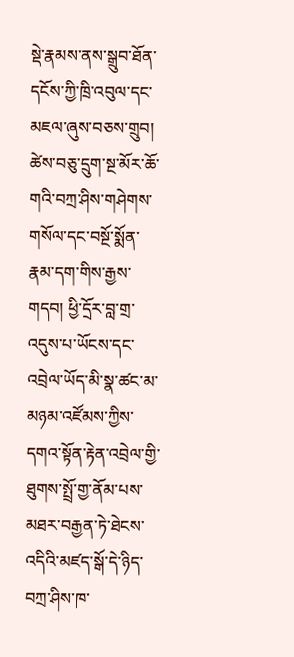སྡེ་རྣམས་ནས་སྒྲུབ་ཐོན་དངོས་ཀྱི་ཁྲི་འབུལ་དང་མཇལ་ཞུས་བཅས་གྲུབ། ཚེས་བཅུ་དྲུག་སྔ་མོར་ཆོ་གའི་བཀྲ་ཤིས་གཤེགས་གསོལ་དང་བསྔོ་སྨོན་རྣམ་དག་གིས་རྒྱས་གདབ། ཕྱི་དྲོར་བླ་གྲ་འདུས་པ་ཡོངས་དང་འབྲེལ་ཡོད་མི་སྣ་ཚང་མ་མཉམ་འཛོམས་ཀྱིས་དགའ་སྟོན་རྟེན་འབྲེལ་གྱི་ཐུགས་སྤྲོ་གྱ་ནོམ་པས་མཐར་བརྒྱན་ཏེ་ཐེངས་འདིའི་མཛད་སྒོ་དེ་ཉིད་བཀྲ་ཤིས་ཁ་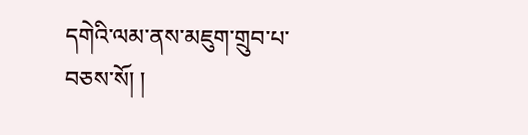དགེའི་ལམ་ནས་མཇུག་གྲུབ་པ་བཅས་སོ། །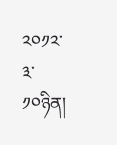༢༠༡༢་༣་༡༠ཉིན།